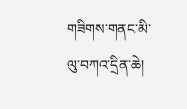གཟིགས་གནང་མི་ལུ་བཀའ་དྲིན་ཆེ།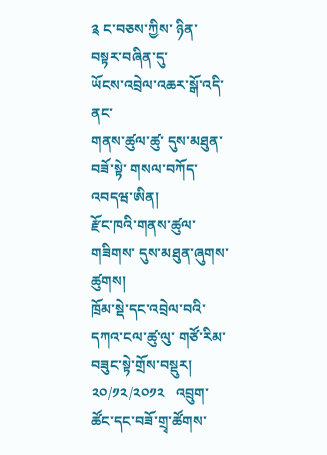༉ ང་བཅས་ཀྱིས་ ཉིན་བསྟར་བཞིན་དུ་
ཡོངས་འབྲེལ་འཆར་སྒོ་འདི་ནང་
གནས་ཚུལ་ཚུ་ དུས་མཐུན་བཟོ་སྟེ་ གསལ་བཀོད་འབདཝ་ཨིན།
རྫོང་ཁའི་གནས་ཚུལ་གཟིགས་ དུས་མཐུན་ཞུགས་ཚུགས།
ཁྲོམ་སྡེ་དང་འབྲེལ་བའི་ དཀའ་ངལ་ཚུ་ལུ་ གཙོ་རིམ་བཟུང་སྟེ་གྲོས་བསྡུར།
༢༠/༡༢/༢༠༡༢   འབྲུག་ཚོང་དང་བཟོ་གྲྭ་ཚོགས་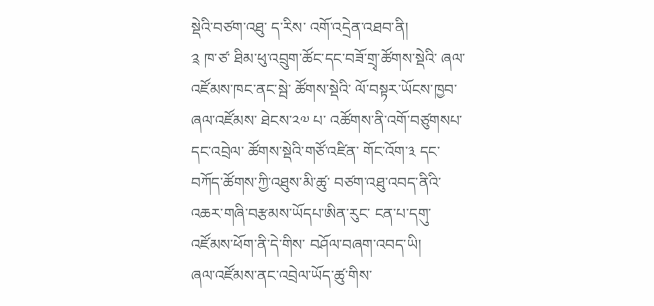སྡེའི་བཙག་འཐུ་ ད་རིས་ འགོ་འདྲེན་འཐབ་ནི།
༉ ཁ་ཙ་ ཐིམ་ཕུ་འབྲུག་ཚོང་དང་བཟོ་གྲྭ་ཚོགས་སྡེའི་ ཞལ་འཛོམས་ཁང་ནང་སྦེ་ ཚོགས་སྡེའི་ ལོ་བསྟར་ཡོངས་ཁྱབ་ཞལ་འཛོམས་ ཐེངས་༢༧ པ་ འཚོགས་ནི་འགོ་བཙུགསཔ་དང་འབྲེལ་ ཚོགས་སྡེའི་གཙོ་འཛིན་ གོང་འོག་༣ དང་ བཀོད་ཚོགས་ཀྱི་འཐུས་མི་ཚུ་ བཙག་འཐུ་འབད་ནིའི་ འཆར་གཞི་བརྩམས་ཡོདཔ་ཨིན་རུང་ ངན་པ་དགུ་འཛོམས་ཕོག་ནི་དེ་གིས་ བཤོལ་བཞག་འབད་ཡི།
ཞལ་འཛོམས་ནང་འབྲེལ་ཡོད་ཚུ་གིས་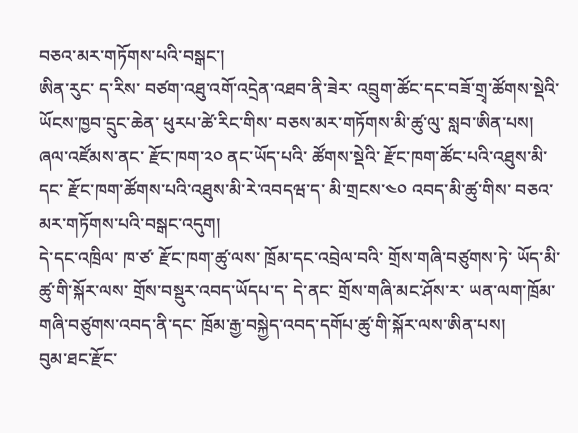བཅའ་མར་གཏོགས་པའི་བསྒང་།
ཨིན་རུང་ ད་རིས་ བཙག་འཐུ་འགོ་འདྲེན་འཐབ་ནི་ཟེར་ འབྲུག་ཚོང་དང་བཟོ་གྲྭ་ཚོགས་སྡེའི་ ཡོངས་ཁྱབ་དྲུང་ཆེན་ ཕུརཔ་ཚེ་རིང་གིས་ བཅས་མར་གཏོགས་མི་ཚུ་ལུ་ སླབ་ཨིན་པས།
ཞལ་འཛོམས་ནང་ རྫོང་ཁག་༢༠ ནང་ཡོད་པའི་ ཚོགས་སྡེའི་ རྫོང་ཁག་ཚོང་པའི་འཐུས་མི་དང་ རྫོང་ཁག་ཚོགས་པའི་འཐུས་མི་རེ་འབདཝ་ད་ མི་གྲངས་༤༠ འབད་མི་ཚུ་གིས་ བཅའ་མར་གཏོགས་པའི་བསྒང་འདུག།
དེ་དང་འཁྲིལ་ ཁ་ཙ་ རྫོང་ཁག་ཚུ་ལས་ ཁྲོམ་དང་འབྲེལ་བའི་ གྲོས་གཞི་བཙུགས་ཏེ་ ཡོད་མི་ཚུ་གི་སྐོར་ལས་ གྲོས་བསྡུར་འབད་ཡོདཔ་ད་ དེ་ནང་ གྲོས་གཞི་མང་ཤོས་ར་ ཡན་ལག་ཁྲོམ་གཞི་བཙུགས་འབད་ནི་དང་ ཁྲོམ་རྒྱ་བསྐྱེད་འབད་དགོཔ་ཚུ་གི་སྐོར་ལས་ཨིན་པས།
བུམ་ཐང་རྫོང་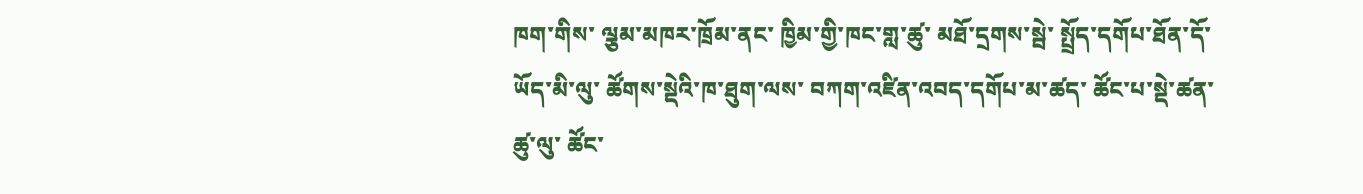ཁག་གིས་ ལྕམ་མཁར་ཁྲོམ་ནང་ ཁྱིམ་གྱི་ཁང་གླ་ཚུ་ མཐོ་དྲགས་སྦེ་ སྤྲོད་དགོཔ་ཐོན་དོ་ཡོད་མི་ལུ་ ཚོགས་སྡེའི་ཁ་ཐུག་ལས་ བཀག་འཛིན་འབད་དགོཔ་མ་ཚད་ ཚོང་པ་སྡེ་ཚན་ཚུ་ལུ་ ཚོང་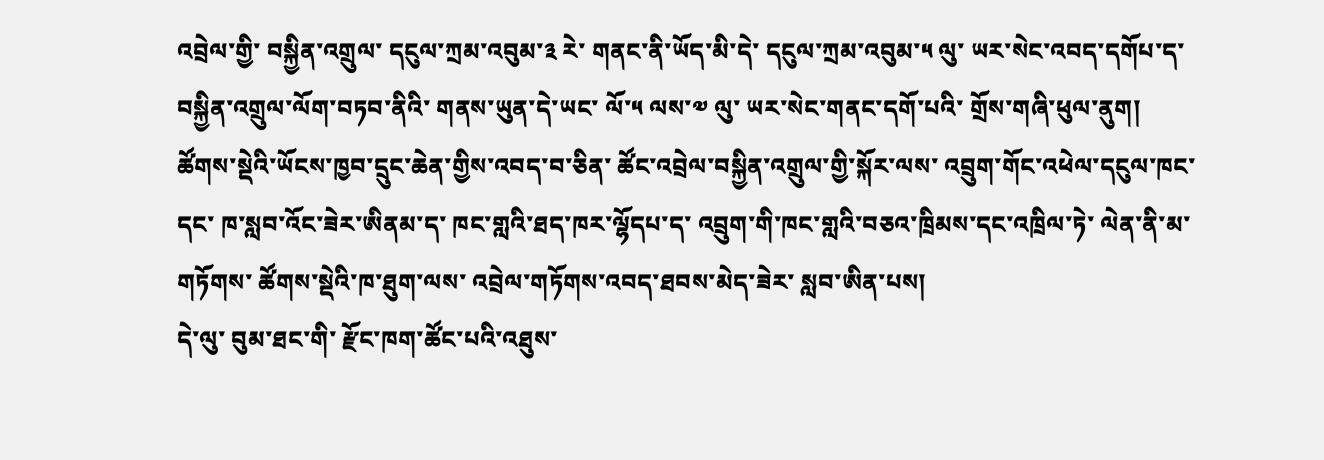འབྲེལ་གྱི་ བསྐྱིན་འགྲུལ་ དངུལ་ཀྲམ་འབུམ་༣ རེ་ གནང་ནི་ཡོད་མི་དེ་ དངུལ་ཀྲམ་འབུམ་༥ ལུ་ ཡར་སེང་འབད་དགོཔ་ད་ བསྐྱིན་འགྲུལ་ལོག་བཏབ་ནིའི་ གནས་ཡུན་དེ་ཡང་ ལོ་༥ ལས་༧ ལུ་ ཡར་སེང་གནང་དགོ་པའི་ གྲོས་གཞི་ཕུལ་ནུག།
ཚོགས་སྡེའི་ཡོངས་ཁྱབ་དྲུང་ཆེན་གྱིས་འབད་བ་ཅིན་ ཚོང་འབྲེལ་བསྐྱིན་འགྲུལ་གྱི་སྐོར་ལས་ འབྲུག་གོང་འཕེལ་དངུལ་ཁང་དང་ ཁ་སླབ་འོང་ཟེར་ཨིནམ་ད་ ཁང་གླའི་ཐད་ཁར་ལྷོདཔ་ད་ འབྲུག་གི་ཁང་གླའི་བཅའ་ཁྲིམས་དང་འཁྲིལ་ཏེ་ ལེན་ནི་མ་གཏོགས་ ཚོགས་སྡེའི་ཁ་ཐུག་ལས་ འབྲེལ་གཏོགས་འབད་ཐབས་མེད་ཟེར་ སླབ་ཨིན་པས།
དེ་ལུ་ བུམ་ཐང་གི་ རྫོང་ཁག་ཚོང་པའི་འཐུས་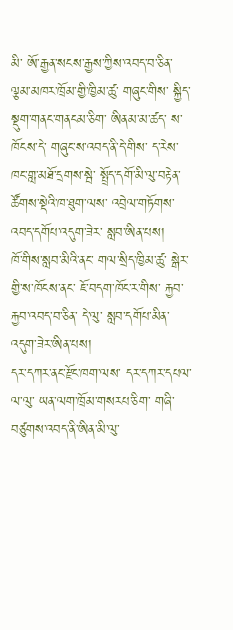མི་ ཨོ་རྒྱན་སངས་རྒྱས་ཀྱིས་འབད་བ་ཅིན་ ལྕམ་མཁར་ཁྲོམ་གྱི་ཁྱིམ་ཚུ་ གཞུང་གིས་ སྐྱིད་སྡུག་གནང་གནངམ་ཅིག་ ཨིནམ་མ་ཚད་ ས་ཁོངས་དེ་ གཞུང་ས་འབད་ནི་དེ་གིས་ ད་རེས་ ཁང་གླ་མཐོ་དྲགས་སྦེ་ སྤྲོད་དགོ་མི་ལུ་བརྟེན་ ཚོགས་སྡེའི་ཁ་ཐུག་ལས་ འབྲེལ་གཏོགས་འབད་དགོཔ་འདུག་ཟེར་ སླབ་ཨིན་པས།
ཁོ་གིས་སླབ་མིའི་ནང་ གལ་སྲིད་ཁྱིམ་ཚུ་ སྒེར་གྱི་ས་ཁོངས་ནང་ ཇོ་བདག་ཁོང་ར་གིས་ རྐྱབ་རྐྱབ་འབད་བ་ཅིན་ དེ་ལུ་ སླབ་དགོཔ་མིན་འདུག་ཟེར་ཨིན་པས།
དར་དཀར་ནང་རྫོང་ཁག་ལས་ དར་དཀར་དཔལ་ལ་ལུ་ ཡན་ལག་ཁྲོམ་གསརཔ་ཅིག་ གཞི་བཙུགས་འབད་ནི་ཨིན་མི་ལུ་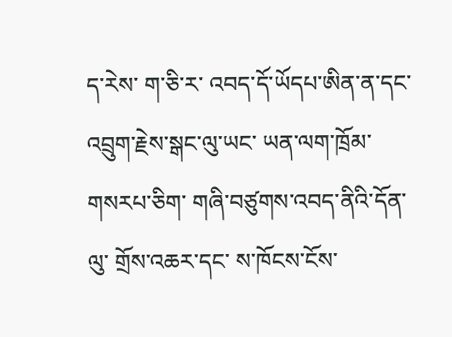ད་རེས་ ག་ཅི་ར་ འབད་དོ་ཡོདཔ་ཨིན་ན་དང་ འབྲུག་རྗེས་སྒང་ལུ་ཡང་ ཡན་ལག་ཁྲོམ་གསརཔ་ཅིག་ གཞི་བཙུགས་འབད་ནིའི་དོན་ལུ་ གྲོས་འཆར་དང་ ས་ཁོངས་ངོས་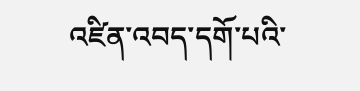འཛིན་འབད་དགོ་པའི་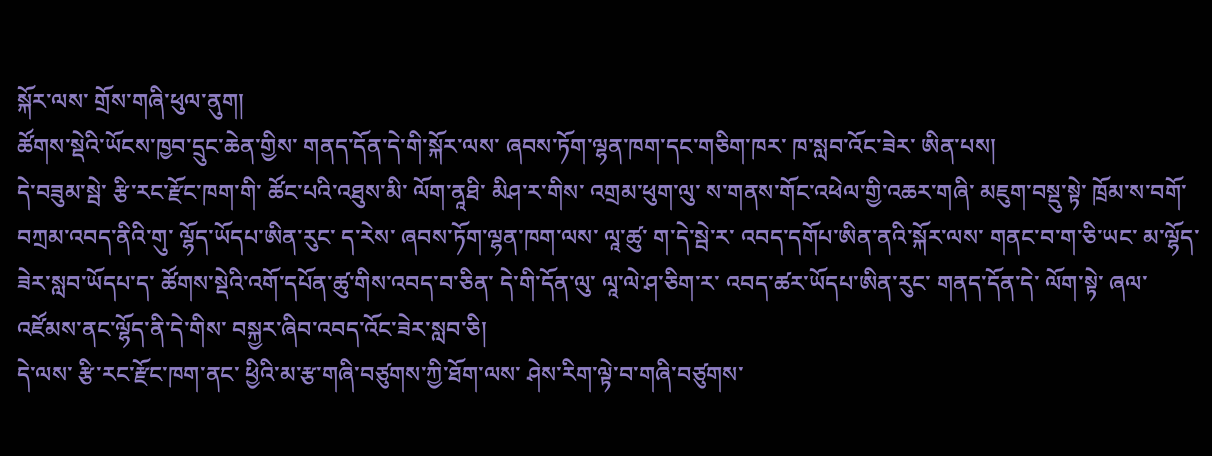སྐོར་ལས་ གྲོས་གཞི་ཕུལ་ནུག།
ཚོགས་སྡེའི་ཡོངས་ཁྱབ་དྲུང་ཆེན་གྱིས་ གནད་དོན་དེ་གི་སྐོར་ལས་ ཞབས་ཏོག་ལྷན་ཁག་དང་གཅིག་ཁར་ ཁ་སླབ་འོང་ཟེར་ ཨིན་པས།
དེ་བཟུམ་སྦེ་ རྩི་རང་རྫོང་ཁག་གི་ ཚོང་པའི་འཐུས་མི་ ལོག་ནཱཐི་ མིཤ་ར་གིས་ འགྲམ་ཕུག་ལུ་ ས་གནས་གོང་འཕེལ་གྱི་འཆར་གཞི་ མཇུག་བསྡུ་སྟེ་ ཁྲོམ་ས་བགོ་བཀྲམ་འབད་ནིའི་གུ་ ལྷོད་ཡོདཔ་ཨིན་རུང་ ད་རེས་ ཞབས་ཏོག་ལྷན་ཁག་ལས་ ལཱ་ཚུ་ ག་དེ་སྦེ་ར་ འབད་དགོཔ་ཨིན་ནའི་སྐོར་ལས་ གནང་བ་ག་ཅི་ཡང་ མ་ལྷོད་ཟེར་སླབ་ཡོདཔ་ད་ ཚོགས་སྡེའི་འགོ་དཔོན་ཚུ་གིས་འབད་བ་ཅིན་ དེ་གི་དོན་ལུ་ ལཱ་ལེ་ཤ་ཅིག་ར་ འབད་ཚར་ཡོདཔ་ཨིན་རུང་ གནད་དོན་དེ་ ལོག་སྟེ་ ཞལ་འཛོམས་ནང་ལྷོད་ནི་དེ་གིས་ བསྐྱར་ཞིབ་འབད་འོང་ཟེར་སླབ་ཅི།
དེ་ལས་ རྩི་རང་རྫོང་ཁག་ནང་ ཕྱིའི་མ་རྩ་གཞི་བཙུགས་ཀྱི་ཐོག་ལས་ ཤེས་རིག་ལྟེ་བ་གཞི་བཙུགས་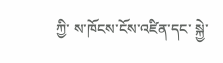ཀྱི་ ས་ཁོངས་ངོས་འཛིན་དང་ སྐྱེ་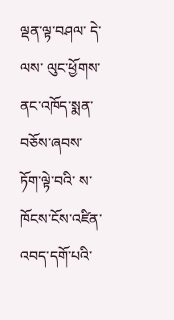ལྡན་ལྟ་བཤལ་ དེ་ལས་ ལུང་ཕྱོགས་ནང་འཁོད་སྨན་བཅོས་ཞབས་ཏོག་ལྟེ་བའི་ ས་ཁོངས་ངོས་འཛིན་འབད་དགོ་པའི་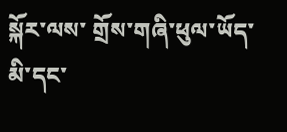སྐོར་ལས་ གྲོས་གཞི་ཕུལ་ཡོད་མི་དང་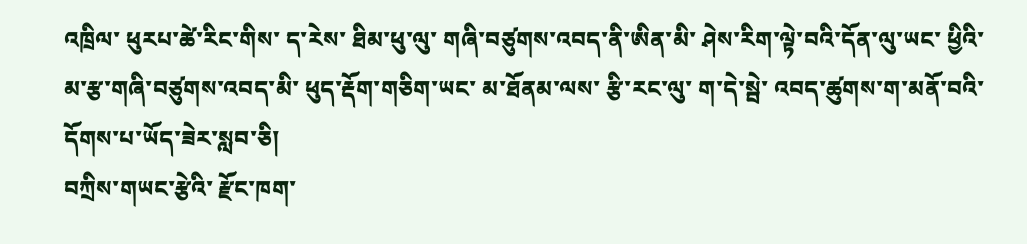འཁྲིལ་ ཕུརཔ་ཚེ་རིང་གིས་ ད་རེས་ ཐིམ་ཕུ་ལུ་ གཞི་བཙུགས་འབད་ནི་ཨིན་མི་ ཤེས་རིག་ལྟེ་བའི་དོན་ལུ་ཡང་ ཕྱིའི་མ་རྩ་གཞི་བཙུགས་འབད་མི་ ཕུད་རྡོག་གཅིག་ཡང་ མ་ཐོནམ་ལས་ རྩི་རང་ལུ་ ག་དེ་སྦེ་ འབད་ཚུགས་ག་མནོ་བའི་ དོགས་པ་ཡོད་ཟེར་སླབ་ཅི།
བཀྲིས་གཡང་རྩེའི་ རྫོང་ཁག་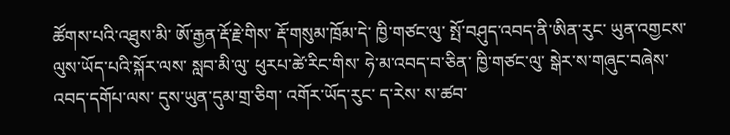ཚོགས་པའི་འཐུས་མི་ ཨོ་རྒྱན་རྡོ་རྗེ་གིས་ རྡོ་གསུམ་ཁྲོམ་དེ་ ཁྱི་གཙང་ལུ་ སྤོ་བཤུད་འབད་ནི་ཨིན་རུང་ ཡུན་འགྱངས་ལུས་ཡོད་པའི་སྐོར་ལས་ སླབ་མི་ལུ་ ཕུརཔ་ཚེ་རིང་གིས་ ཧེ་མ་འབད་བ་ཅིན་ ཁྱི་གཙང་ལུ་ སྒེར་ས་གཞུང་བཞེས་འབད་དགོཔ་ལས་ དུས་ཡུན་དུམ་གྲ་ཅིག་ འགོར་ཡོད་རུང་ ད་རེས་ ས་ཚབ་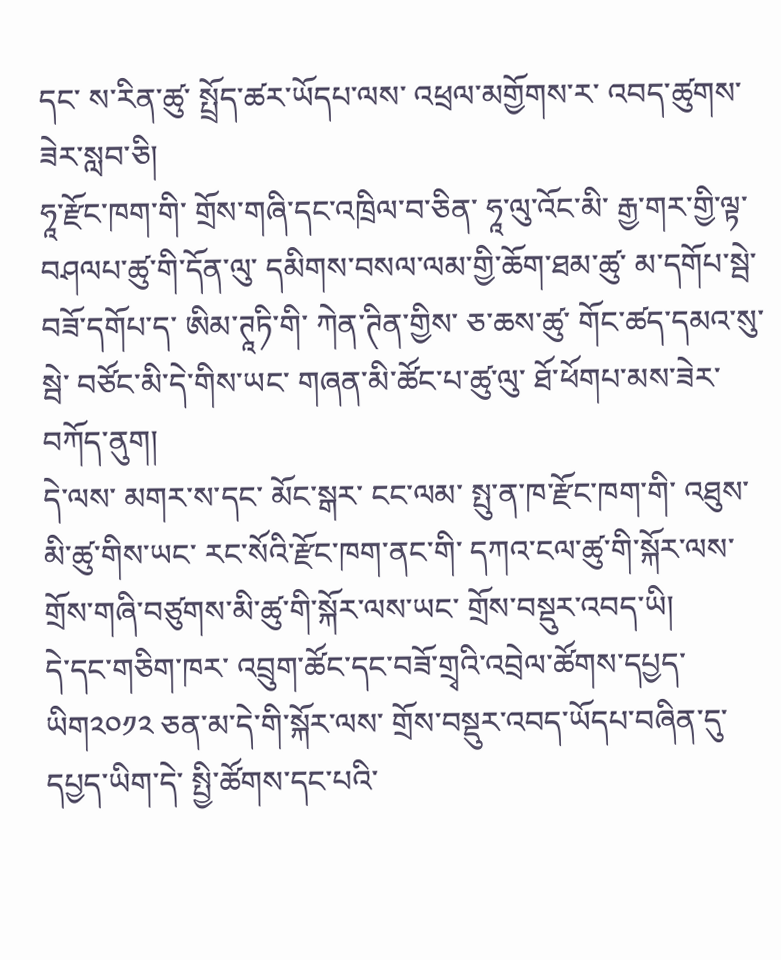དང་ ས་རིན་ཚུ་ སྤྲོད་ཚར་ཡོདཔ་ལས་ འཕྲལ་མགྱོགས་ར་ འབད་ཚུགས་ཟེར་སླབ་ཅི།
ཧཱ་རྫོང་ཁག་གི་ གྲོས་གཞི་དང་འཁྲིལ་བ་ཅིན་ ཧཱ་ལུ་འོང་མི་ རྒྱ་གར་གྱི་ལྟ་བཤལཔ་ཚུ་གི་དོན་ལུ་ དམིགས་བསལ་ལམ་གྱི་ཆོག་ཐམ་ཚུ་ མ་དགོཔ་སྦེ་བཟོ་དགོཔ་ད་ ཨིམ་ཊཱཏི་གི་ ཀེན་ཊིན་གྱིས་ ཅ་ཆས་ཚུ་ གོང་ཚད་དམའ་སུ་སྦེ་ བཙོང་མི་དེ་གིས་ཡང་ གཞན་མི་ཚོང་པ་ཚུ་ལུ་ ཐོ་ཕོགཔ་མས་ཟེར་བཀོད་ནུག།
དེ་ལས་ མགར་ས་དང་ མོང་སྒར་ ངང་ལམ་ སྤུ་ན་ཁ་རྫོང་ཁག་གི་ འཐུས་མི་ཚུ་གིས་ཡང་ རང་སོའི་རྫོང་ཁག་ནང་གི་ དཀའ་ངལ་ཚུ་གི་སྐོར་ལས་ གྲོས་གཞི་བཙུགས་མི་ཚུ་གི་སྐོར་ལས་ཡང་ གྲོས་བསྡུར་འབད་ཡི།
དེ་དང་གཅིག་ཁར་ འབྲུག་ཚོང་དང་བཟོ་གྲྭའི་འབྲེལ་ཚོགས་དཔྱད་ཡིག༢༠༡༢ ཅན་མ་དེ་གི་སྐོར་ལས་ གྲོས་བསྡུར་འབད་ཡོདཔ་བཞིན་དུ་ དཔྱད་ཡིག་དེ་ སྤྱི་ཚོགས་དང་པའི་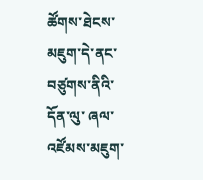ཚོགས་ཐེངས་མཇུག་དེ་ནང་ བཙུགས་ནིའི་དོན་ལུ་ ཞལ་འཛོམས་མཇུག་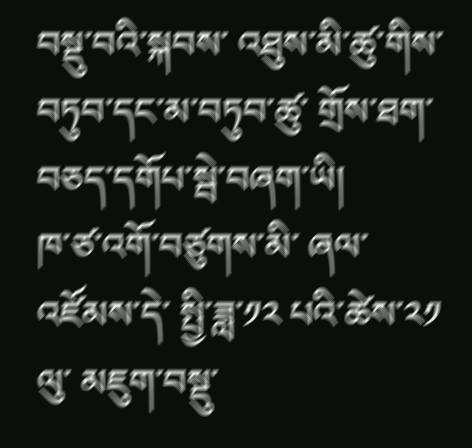བསྡུ་བའི་སྐབས་ འཐུས་མི་ཚུ་གིས་ བཏུབ་དང་མ་བཏུབ་ཚུ་ གྲོས་ཐག་བཅད་དགོཔ་སྦེ་བཞག་ཡི།
ཁ་ཙ་འགོ་བཙུགས་མི་ ཞལ་འཛོམས་དེ་ སྤྱི་ཟླ་༡༢ པའི་ཚེས་༢༡ ལུ་ མཇུག་བསྡུ་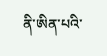ནི་ཨིན་པའི་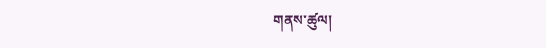གནས་ཚུལ།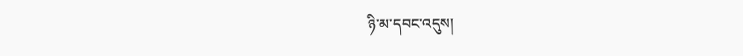ཉི་མ་དབང་འདུས།